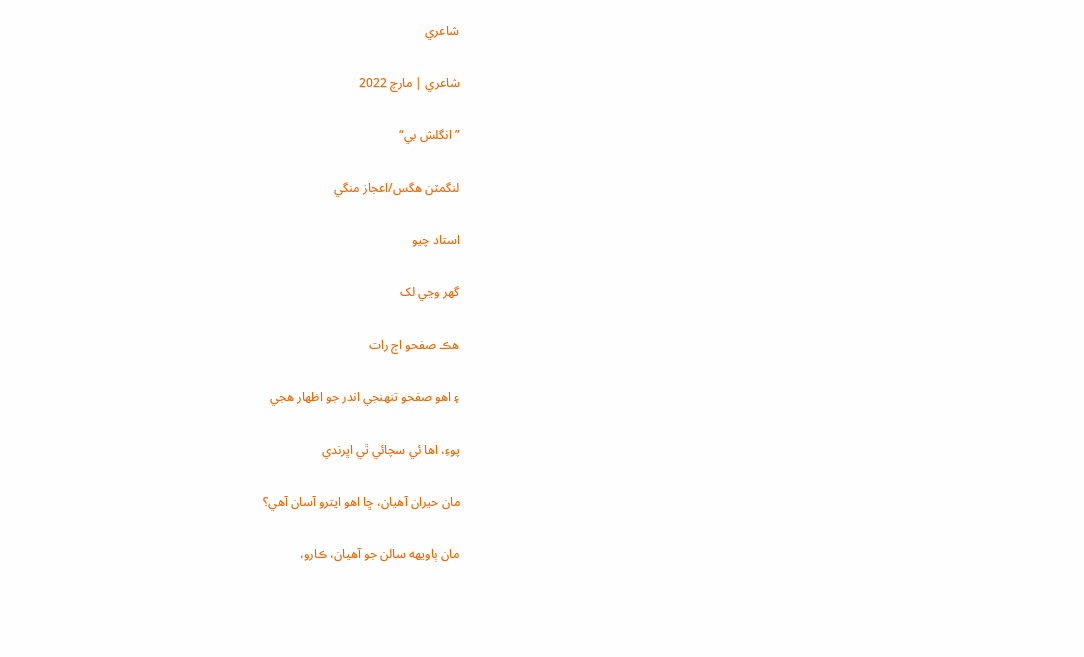شاعري

شاعري | مارچ 2022

”انگلش بي“

لنگمٽن هگس/اعجاز منگي

استاد چيو

گهر وڃي لک

هڪ صفحو اڄ رات

۽ اهو صفحو تنهنجي اندر جو اظهار هجي

پوءِ، اها ئي سچائي ٿي اڀرندي

مان حيران آهيان، ڇا اهو ايترو آسان آهي؟

مان ٻاويهه سالن جو آهيان، ڪارو،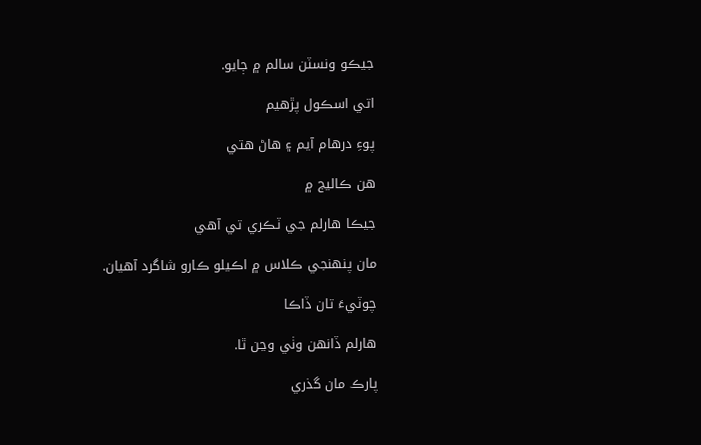جيڪو ونسٽن سالم ۾ ڄايو.

اتي اسڪول پڙهيم

پوءِ درهام آيم ۽ هاڻ هتي

هن ڪاليج ۾

جيڪا هارلم جي ٽڪري تي آهي

مان پنهنجي ڪلاس ۾ اڪيلو ڪارو شاگرد آهيان.

چوٽيءَ تان ڏاڪا

هارلم ڏانهن وٺي وڃن ٿا.

پارڪ مان گذري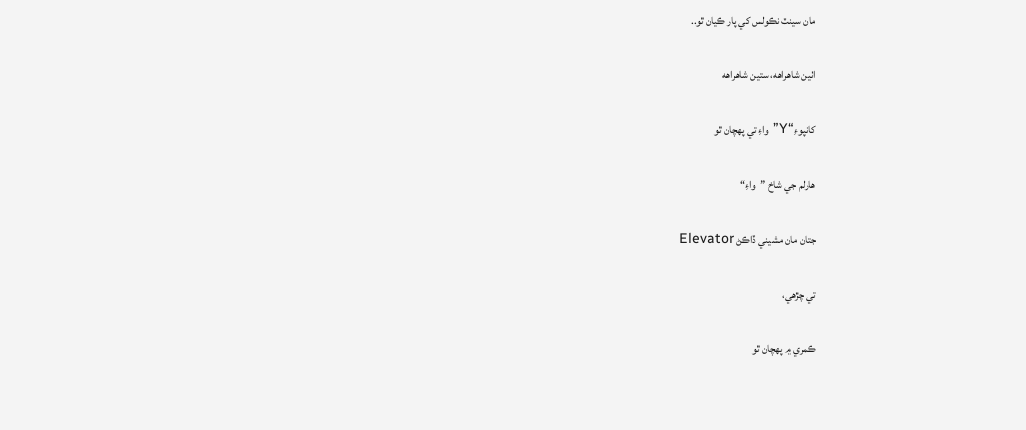مان سينٽ نڪولس کي پار ڪيان ٿو..

اٺين شاهراهه، ستين شاهراهه

کانپوءِ“Y” واءِ تي پهچان ٿو

هارلم جي شاخ ”واءِ“

جتان مان مشيني ڏاڪڻ Elevator

تي چڙهي،

ڪمري ۾ پهچان ٿو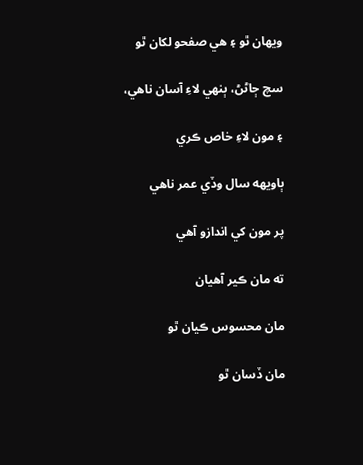ويهان ٿو ۽ هي صفحو لکان ٿو

سچ ڄاڻڻ، ٻنهي لاءِ آسان ناهي،

۽ مون لاءِ خاص ڪري

ٻاويهه سال وڏي عمر ناهي

پر مون کي اندازو آهي

ته مان ڪير آهيان

مان محسوس ڪيان ٿو

مان ڏسان ٿو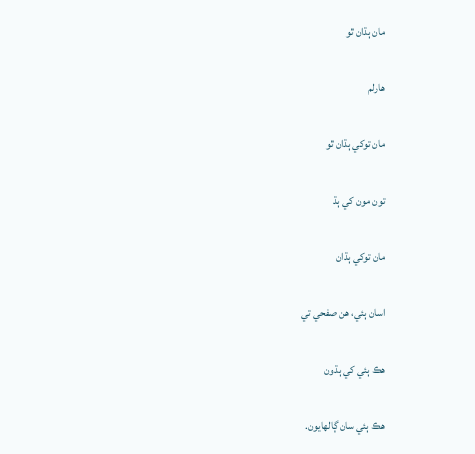مان ٻڌان ٿو

هارلم

مان توکي ٻڌان ٿو

تون مون کي ٻڌ

مان توکي ٻڌان

اسان ٻئي، هن صفحي تي

هڪ ٻئي کي ٻڌون

هڪ ٻئي سان ڳالهايون.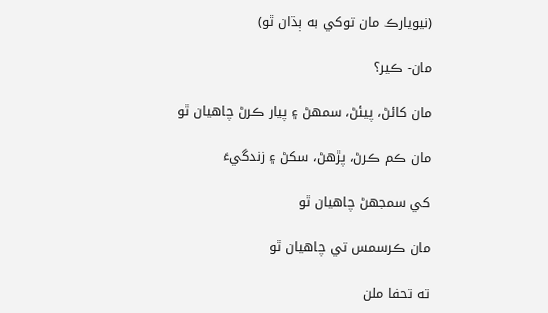(نيويارڪ مان توکي به ٻڌان ٿو)

مان- ڪير؟

مان کائڻ، پيئڻ، سمهڻ ۽ پيار ڪرڻ چاهيان ٿو

مان ڪم ڪرڻ، پڙهڻ، سکڻ ۽ زندگيءَ

کي سمجهڻ چاهيان ٿو

مان ڪرسمس تي چاهيان ٿو

ته تحفا ملن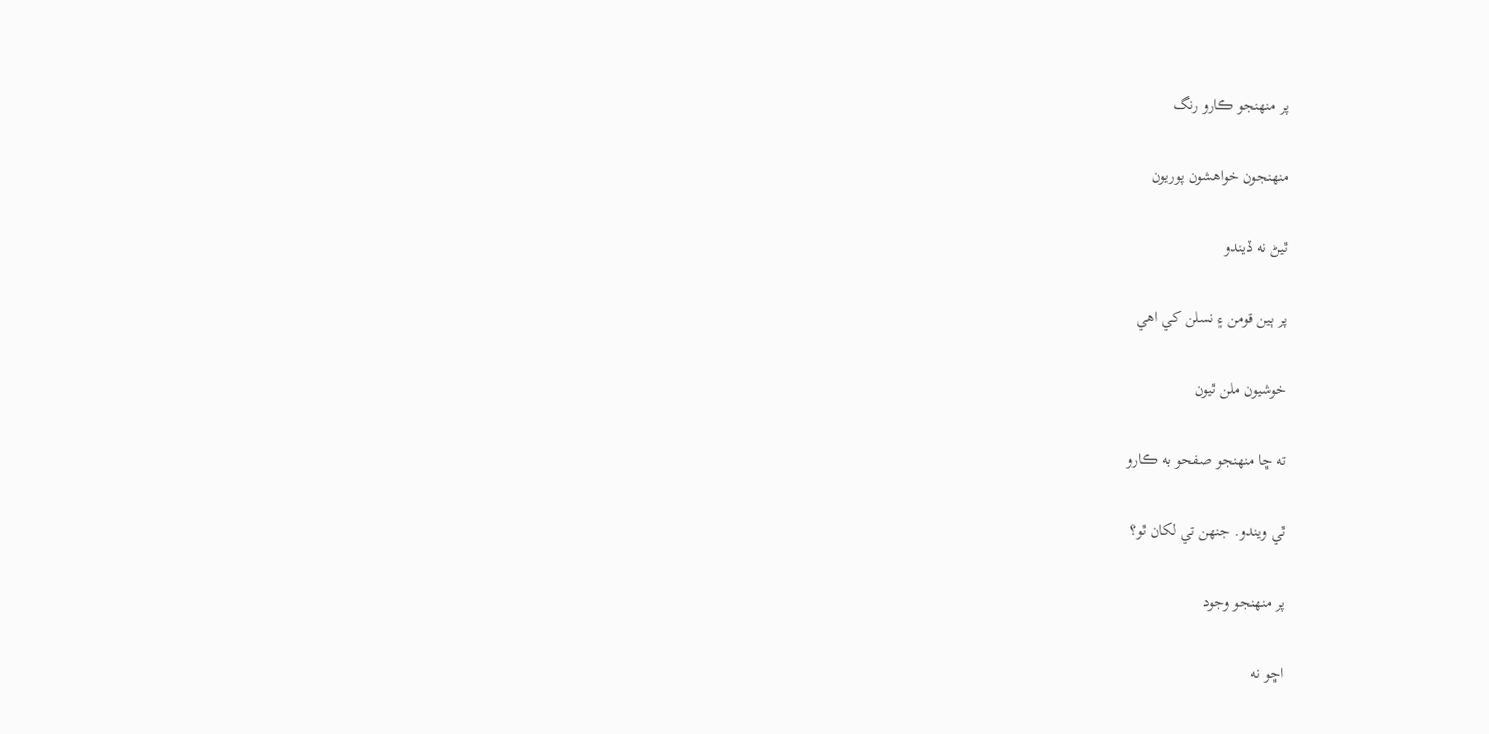پر منهنجو ڪارو رنگ

منهنجون خواهشون پوريون

ٿيڻ نه ڏيندو

پر ٻين قومن ۽ نسلن کي اهي

خوشيون ملن ٿيون

ته ڇا منهنجو صفحو به ڪارو

ٿي ويندو. جنهن تي لکان ٿو؟

پر منهنجو وجود

اڇو نه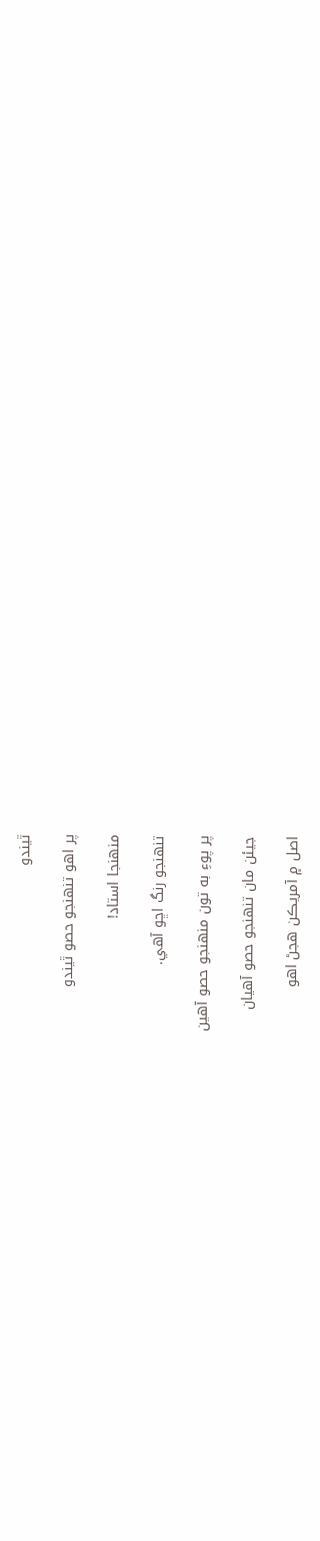ٿيندو

پر اهو تنهنجو حصو ٿيندو

منهنجا استاد!

تنهنجو رنگ اڇو آهي.

پر پوءِ به تون منهنجو حصو آهين

جيئن مان تنهنجو حصو آهيان

اصل ۾ آمريڪن هجڻ اهو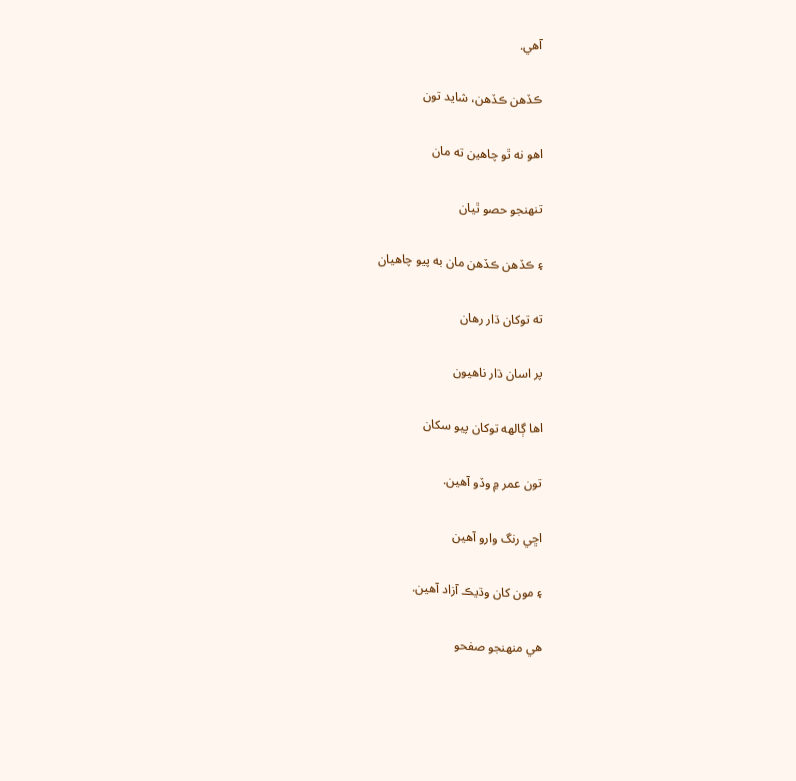آهي.

ڪڏهن ڪڏهن، شايد تون

اهو نه ٿو چاهين ته مان

تنهنجو حصو ٿيان

۽ ڪڏهن ڪڏهن مان به پيو چاهيان

ته توکان ڌار رهان

پر اسان ڌار ناهيون

اها ڳالهه توکان پيو سکان

تون عمر ۾ وڏو آهين.

اڇي رنگ وارو آهين

۽ مون کان وڌيڪ آزاد آهين.

هي منهنجو صفحو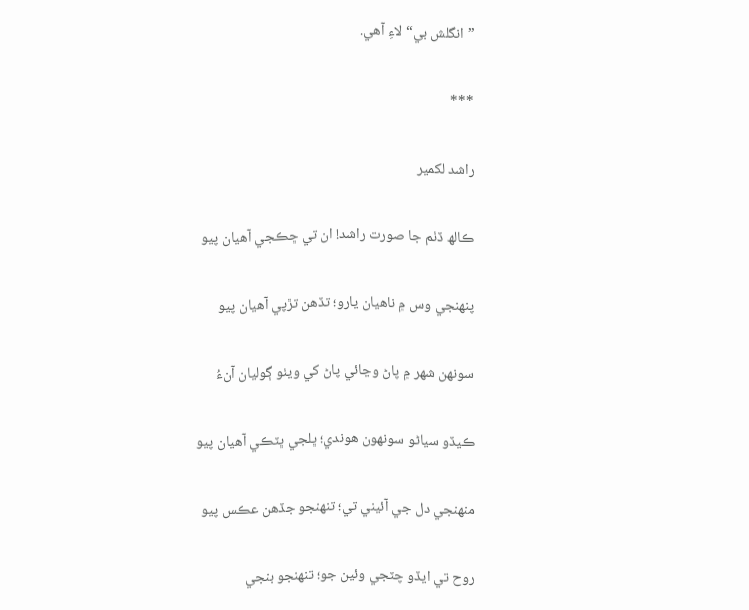”انگلش بي“ لاءِ آهي.

***

راشد لکمير

ڪالھ ڏٺم جا صورت راشد! ان تي ڇڪجي آھيان پيو

پنهنجي وس ۾ ناھيان يارو؛ تڏهن تڙپي آهيان پيو

سونهن شھر ۾ پاڻ وڃائي پاڻ کي ويٺو ڳوليان آنءُ

ڪيڏو سياڻو سونھون ھوندي؛ ڀلجي ڀٽڪي آهيان پيو

منھنجي دل جي آئيني تي؛ تنهنجو جڏھن عڪس پيو

روح تي ايڏو چٽجي وئين جو؛ تنهنجو بنجي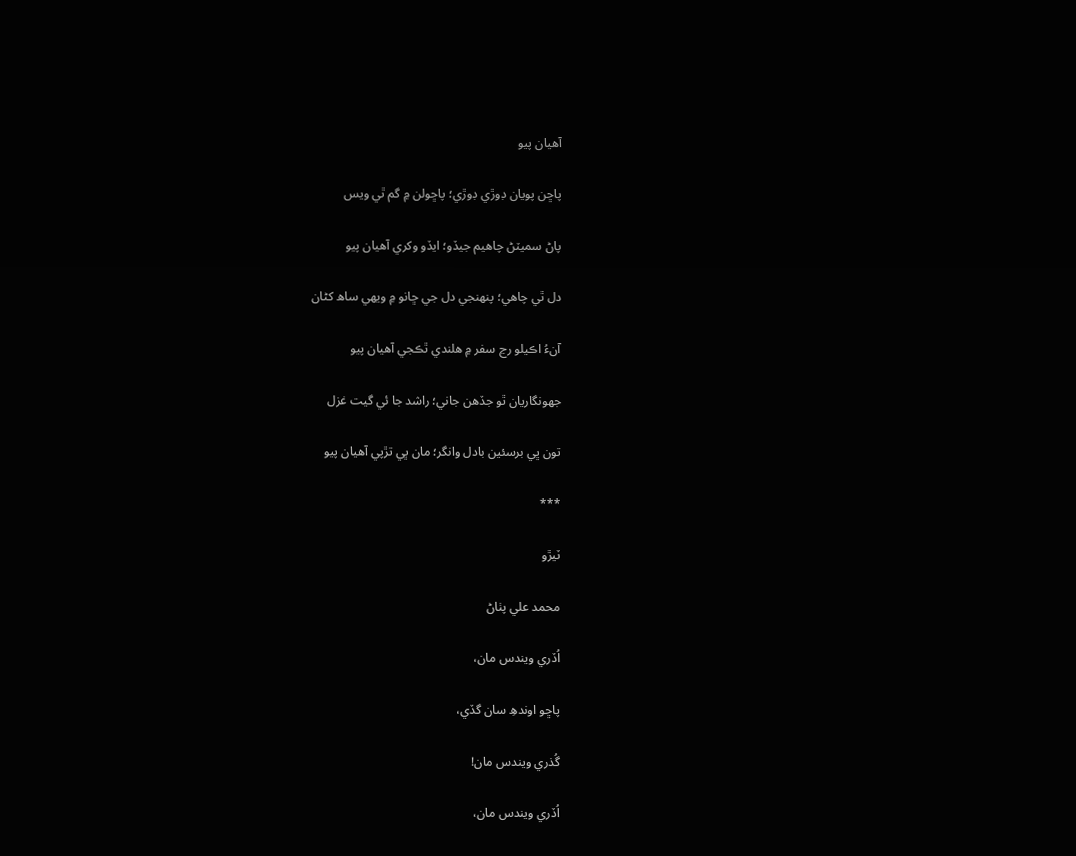آھيان پيو

پاڇن پويان ڊوڙي ڊوڙي؛ پاڇولن ۾ گم ٿي ويس

پاڻ سميٽڻ چاھيم جيڏو؛ ايڏو وکري آهيان پيو

دل ٿي چاهي؛ پنهنجي دل جي ڇانو ۾ ويھي ساھ کڻان

آنءُ اڪيلو رڃ سفر ۾ ھلندي ٿڪجي آهيان پيو

جھونگاريان ٿو جڏهن جاني؛ راشد جا ئي گيت غزل

تون ڀي برسئين بادل وانگر؛ مان ڀي تڙپي آھيان پيو

***

ٽيڙو

محمد علي پٺاڻ

اُڏري ويندس مان،

پاڇو اوندھِ سان گڏي،

گُذري ويندس مان!

اُڏري ويندس مان،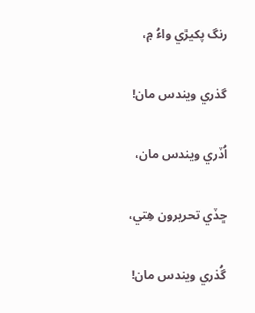رنگ پکيڙي واءُ ۾،

گذري ويندس مان!

اُڏري ويندس مان،

ڇڏي تحريرون ھِتي،

گُذري ويندس مان!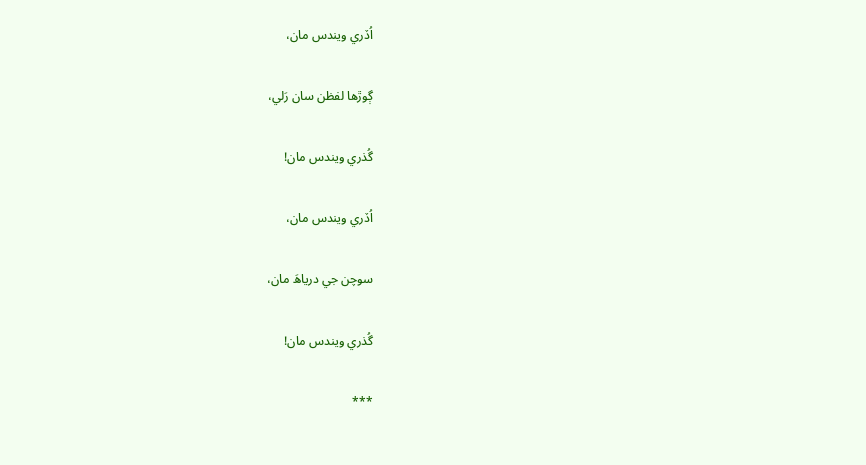اُڏري ويندس مان،

ڳوڙها لفظن سان رَلي،

گُذري ويندس مان!

اُڏري ويندس مان،

سوچن جي درياھَ مان،

گُذري ويندس مان!

***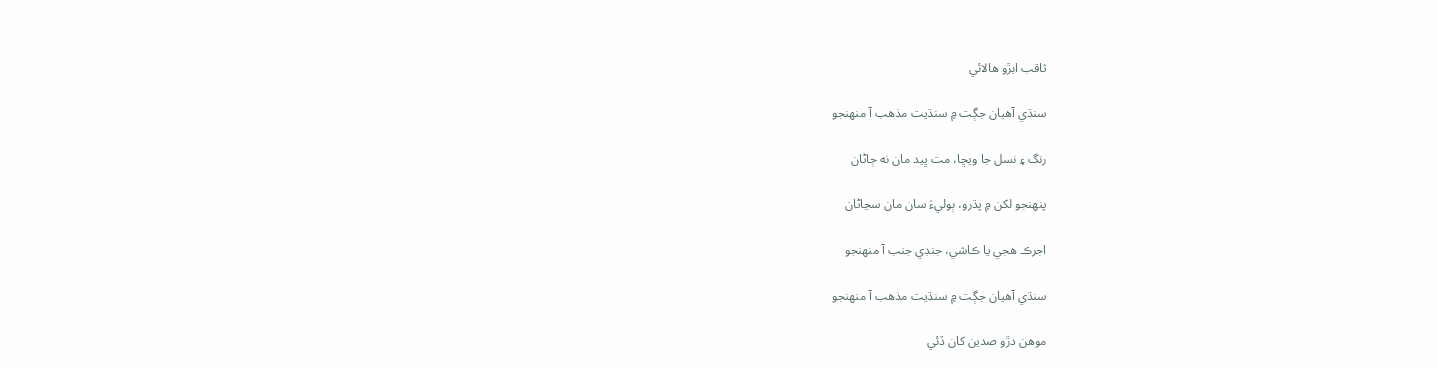ثاقب ابڙو هالائي

سنڌي آهيان جڳت ۾ سنڌيت مذهب آ منهنجو

رنگ ۽ نسل جا ويڇا، مت ڀيد مان نه ڄاڻان

پنهنجو لکن ۾ پڌرو، ٻوليءَ سان مان سڃاڻان

اجرڪ هجي يا ڪاشي، جنڊي جنب آ منهنجو

سنڌي آهيان جڳت ۾ سنڌيت مذهب آ منهنجو

موهن دڙو صدين کان ڏئي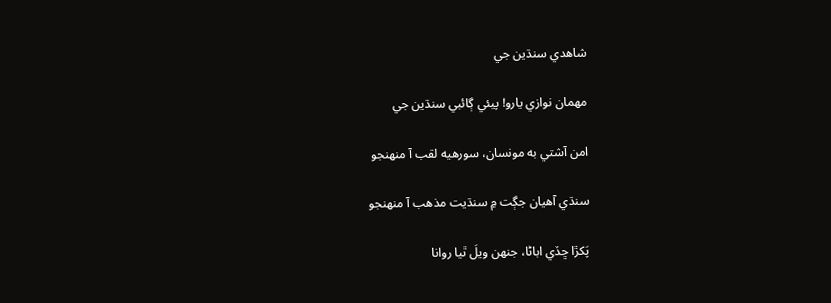شاهدي سنڌين جي

مهمان نوازي يارو! پيئي ڳائبي سنڌين جي

امن آشتي به مونسان، سورهيه لقب آ منهنجو

سنڌي آهيان جڳت ۾ سنڌيت مذهب آ منهنجو

پَکڙا ڇڏي اباڻا، جنهن ويلَ ٿيا روانا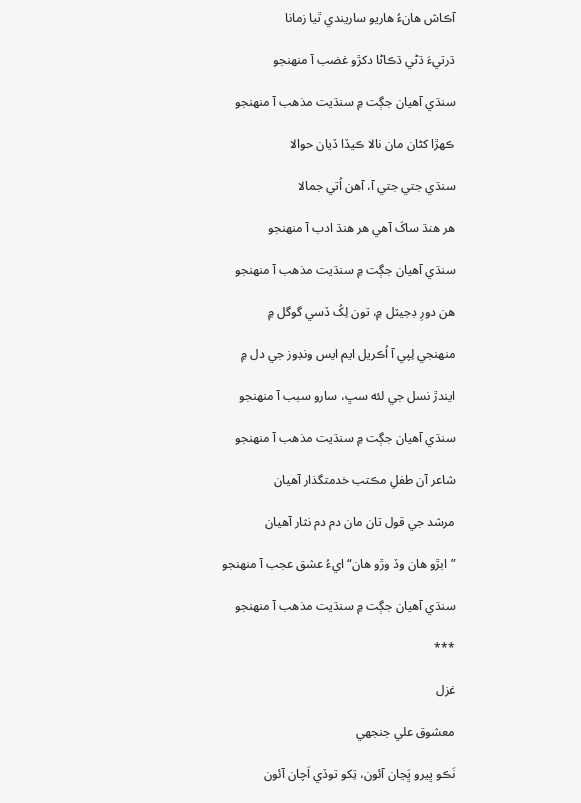آڪاش هانءُ هاريو ساريندي ٿيا زمانا

ڌرتيءَ ڌڻي ڌڪاڻا دکڙو غضب آ منھنجو

سنڌي آهيان جڳت ۾ سنڌيت مذهب آ منهنجو

ڪهڙا کڻان مان نالا ڪيڏا ڏيان حوالا

سنڌي جتي جتي آ، آهن اُتي جمالا

هر هنڌ ساکَ آهي هر هنڌ ادب آ منهنجو

سنڌي آهيان جڳت ۾ سنڌيت مذهب آ منهنجو

هن دورِ ڊجيٽل ۾، تون لِکُ ڏسي گوگل ۾

منهنجي لِپي آ اُڪريل ايم ايس ونڊوز جي دل ۾

ايندڙ نسل جي لئه سڀ، سارو سبب آ منهنجو

سنڌي آهيان جڳت ۾ سنڌيت مذهب آ منهنجو

شاعر آن طفلِ مڪتب خدمتگذار آهيان

مرشد جي قول تان مان دم دم نثار آهيان

”ابڙو هان وڏ وڙو هان“ ايءُ عشق عجب آ منهنجو

سنڌي آهيان جڳت ۾ سنڌيت مذهب آ منهنجو

***

غزل

معشوق علي جنجهي

نَڪو ڀيرو ڀَڃان آئون، تِکو توڏي اَچان آئون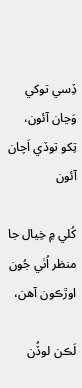ڏِسي توکي وَڃان آئون، تِکو توڏي اَچان آئون

کُلي ۾ خِيال جا منظر اُٺي جُون اوڙڪون آهن،

لَڪن لوڏُن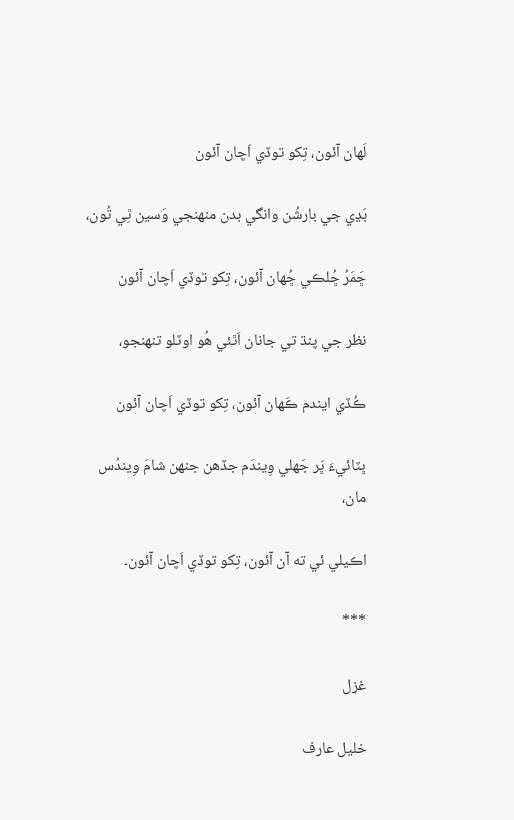لَهان آئون، تِکو توڏي اَچان آئون

بَڍي جي بارشُن وانگي بدن منهنجي وَسين ٿِي تُون،

ڇَمَرُ ڇُلڪي ڇُهان آئون، تِکو توڏي اَچان آئون

نظر جي پنڌ تي جانان اَٿئي هُو اوٽلو تنهنجو،

ڪُڏي ايندم ڪَهان آئون، تِکو توڏي اَچان آئون

ڀٽائيءَ ڀَر جَهلي وِيندَم جڏھن جنهن شامَ وِيندُس مان،

اڪيلي ئي ته آن آئون، تِکو توڏي اَچان آئون۔

***

غزل

خليل عارف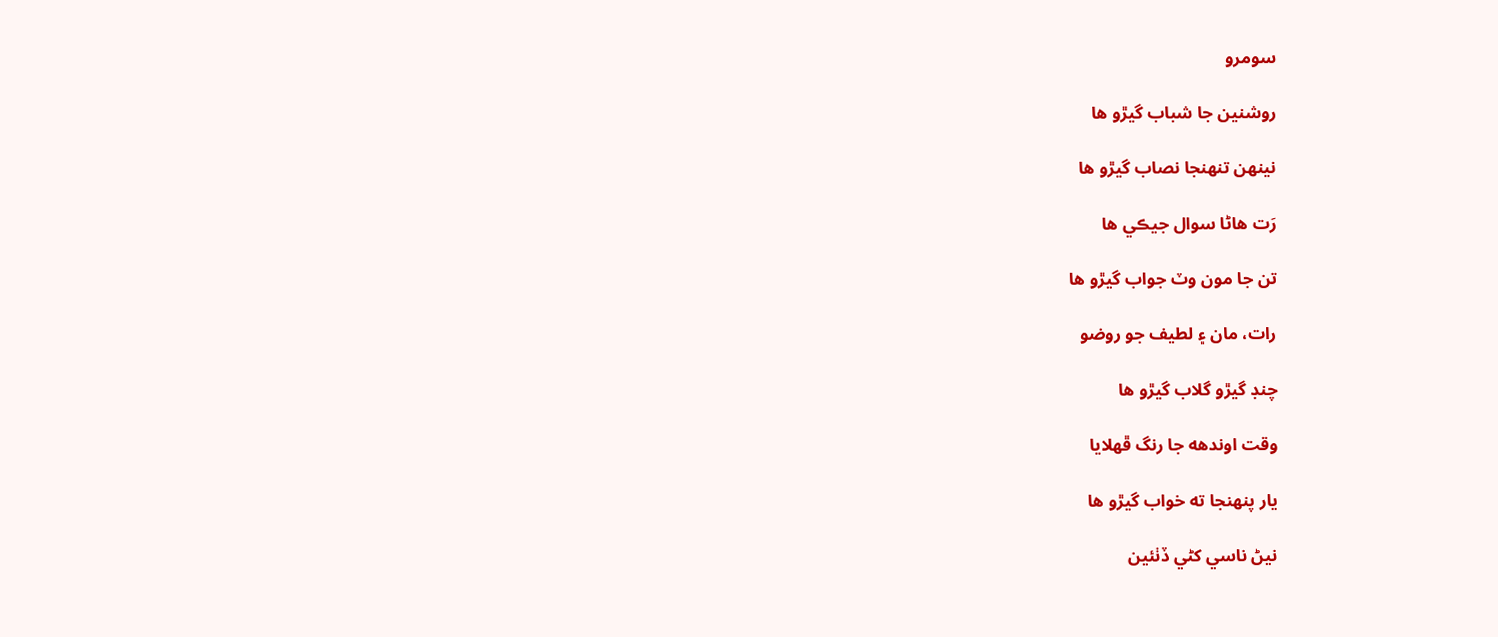سومرو

روشنين جا شباب گيڙو ها

نينهن تنهنجا نصاب گيڙو ها

رَت هاڻا سوال جيڪي ها

تن جا مون وٽ جواب گيڙو ها

رات، مان ۽ لطيف جو روضو

چنڊ گيڙو گلاب گيڙو ها

وقت اوندهه جا رنگ ڦهلايا

يار پنهنجا ته خواب گيڙو ها

نيڻ ناسي کڻي ڏٺئين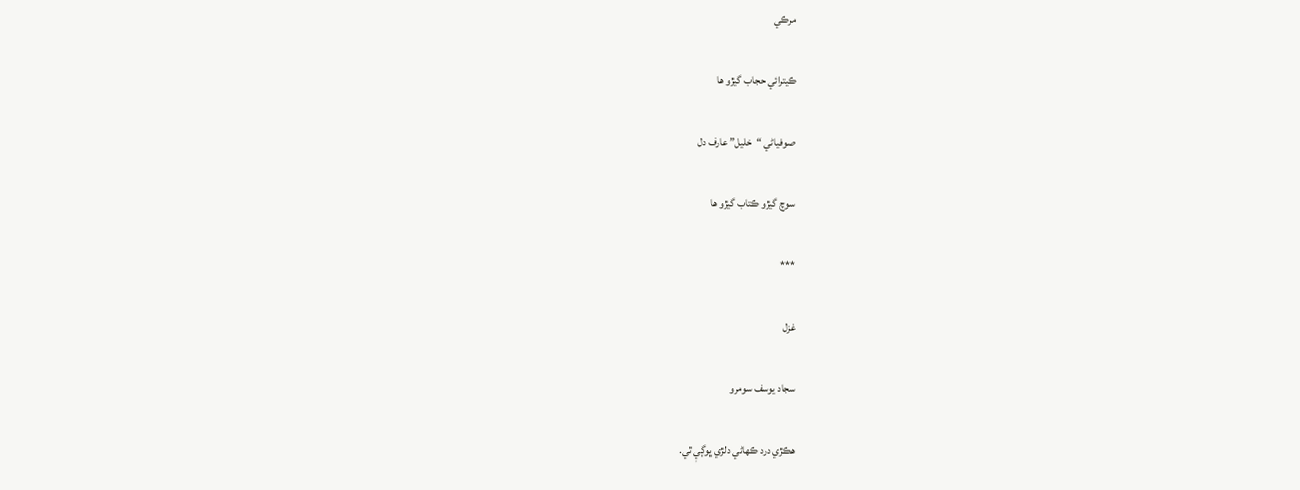مرڪي

ڪيترائي حجاب گيڙو ها

صوفياڻي “خليل” عارف دل

سوچ گيڙو ڪتاب گيڙو ها

***

غزل

سجاد يوسف سومرو

هڪڙي درد ڪهاڻي دلڙي ڀوڳيٖ ٿي.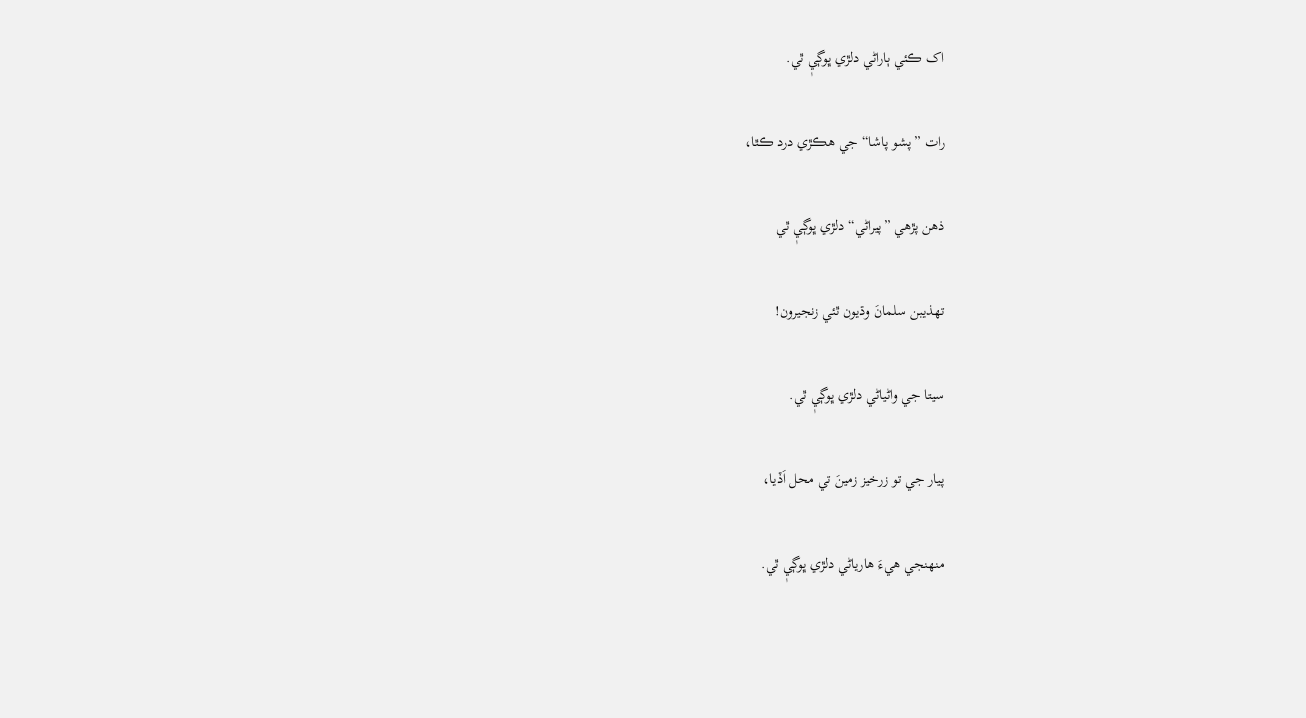اک ڪئي ٻاراڻي دلڙي ڀوڳيٖ ٿي.

رات ”پشو پاشا“ جي هڪڙي درد ڪٿا،

ذهن پڙهي ”پيراڻي“ دلڙي ڀوڳيٖ ٿي

تهذيبن سلمانَ وڌيون ٿئي زنجيرون!

سيتا جي واڻياڻي دلڙي ڀوڳيٖ ٿي.

پيار جي تو زرخيز زمينَ تي محل اَڏيا،

منهنجي هيءَ هارياڻي دلڙي ڀوڳيٖ ٿي.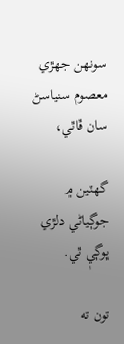سونهن جهڙي معصوم سنياسڻ سان ڦاٿي،

گهٽين ۾ جوڳياڻي دلڙي ڀوڳيٖ ٿي.

تون ته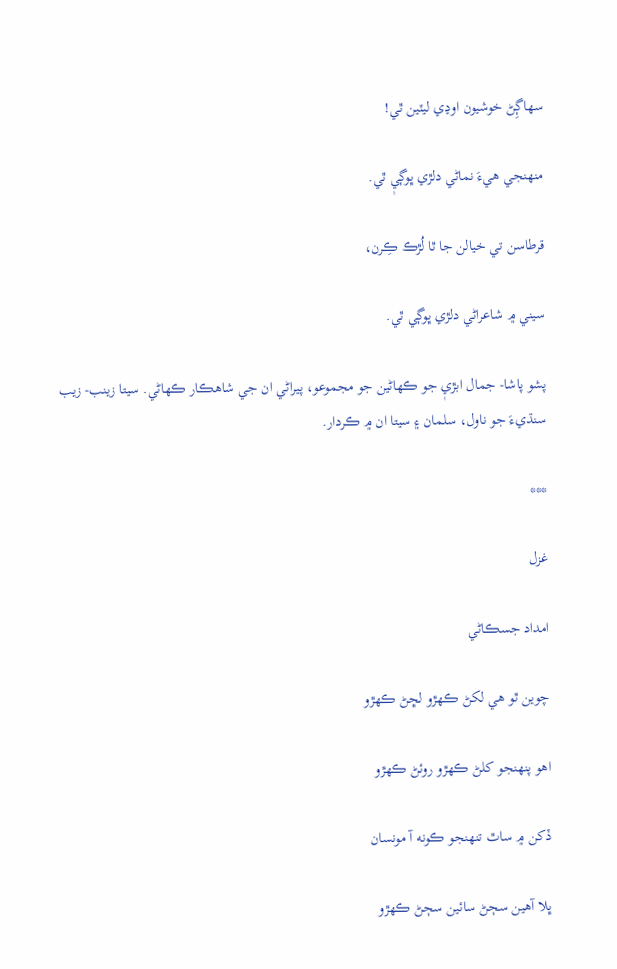سهاڳِڻ خوشيون اوڍي ليٽين ٿي!

منهنجي هيءَ نماڻي دلڙي ڀوڳيٖ ٿي.

قرطاسن تي خيالن جا ٿا لُڙڪ ڪِرن،

سيني ۾ شاعراڻي دلڙي ڀوڳي ٿي.

پشو پاشا- جمال ابڙيٖ جو ڪهاڻين جو مجموعو، پيراڻي ان جي شاهڪار ڪهاڻي. سيتا زينب- زيب سنڌيءَ جو ناول، سلمان ۽ سيتا ان ۾ ڪردار.

***

غزل

امداد جسڪاڻي

چوين ٿو ھي لکڻ ڪھڙو لڇڻ ڪھڙو

اھو پنھنجو کلڻ ڪھڙو روئڻ ڪھڙو

ڏکن ۾ ساٿ تنھنجو ڪونه آ مونسان

ڀلا آھين سڄڻ سائين سڄڻ ڪھڙو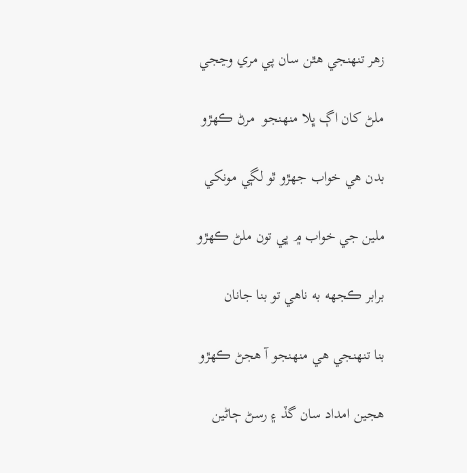زھر تنھنجي ھٿن سان پي مري وڃجي

ملڻ کان اڳ ڀلا منهنجو  مرڻ ڪھڙو

بدن ھي خواب جھڙو ٿو لڳي مونکي

ملين جي خواب ۾ ڀي تون ملڻ ڪھڙو

برابر ڪجھه به ناھي تو بنا جانان

بنا تنھنجي ھي منھنجو آ ھجڻ ڪھڙو

ھجين امداد سان گڏ ۽ رسڻ ڄاڻين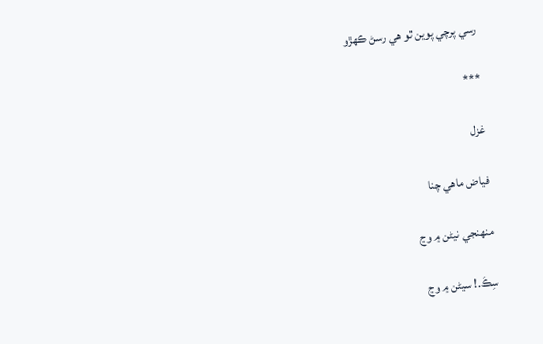رسي پرچي پوين ٿو ھي رسڻ ڪھڙو

***

غزل

فياض ماهي چنا

منهنجي نيڻن ۾ وڃ

سِڪَ.! سيڻن ۾ وڃ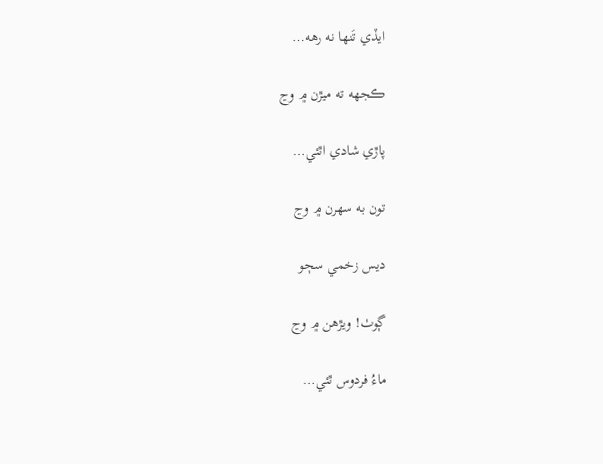ايڏي تَنها نه رهه…

ڪجهه ته ميڙن ۾ وڃ

پاڙي شادي اٿئي…

تون به سهرن ۾ وڃ

ديس زخمي سڄو

ڳوٺ! ويڙھن ۾ وڃ

ماءُ فردوس ٿئي…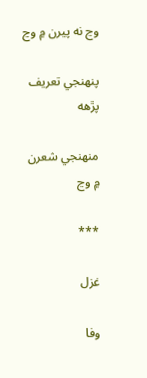وڃ نه پيرن ۾ وڃ

پنهنجي تعريف پڙھه

منهنجي شعرن ۾ وڃ

***

غزل

وفا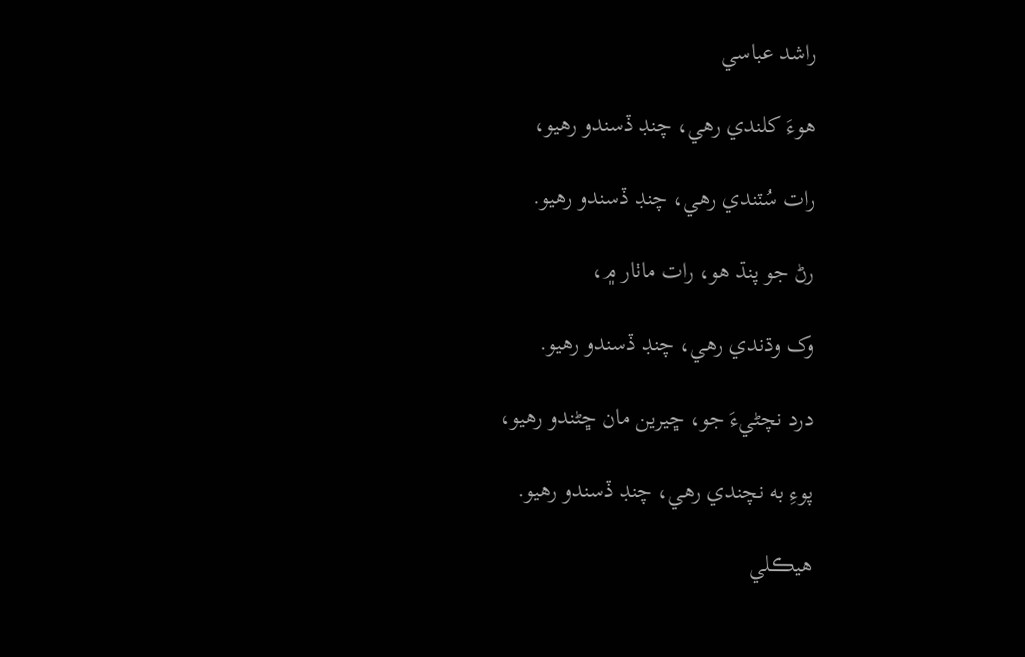راشد عباسي

هوءَ کلندي رهي، چنڊ ڏسندو رهيو،

رات سُٽندي رهي، چنڊ ڏسندو رهيو.

رڻ جو پنڌ هو، رات ماٺار ۾،

وک وڌندي رهي، چنڊ ڏسندو رهيو.

درد نچڻيءَ جو، ڇيرين مان ڇڻندو رهيو،

پوءِ به نچندي رهي، چنڊ ڏسندو رهيو.

هيڪلي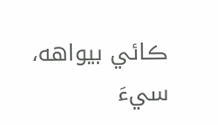ڪائي بيواهه، سيءَ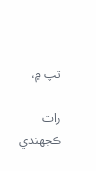تپ ۾،

رات ڪجهندي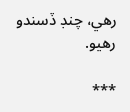رهي، چنڊ ڏسندو رهيو.

***